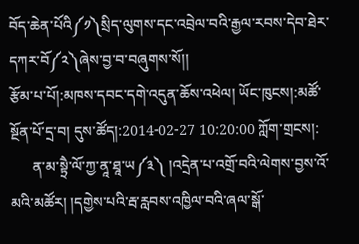བོད་ཆེན་པོའི༼༡༽སྲིད་ལུགས་དང་འབྲེལ་བའི་རྒྱལ་རབས་དེབ་ཐེར་དཀར་བོ༼༢༽ཞེས་བྱ་བ་བཞུགས་སོ།།
རྩོམ་པ་པོ།:མཁས་དབང་དགེ་འདུན་ཆོས་འཕེལ། ཡོང་ཁུངས།:མཚོ་སྔོན་པོ་དྲ་བ། དུས་ཚོད།:2014-02-27 10:20:00 ཀློག་གྲངས།:
      ན་མ་སྟྲཻ་ལོ་ཀྱ་ནཱ་ཐཱ་ཡ༼༣༽ །འདྲེན་པ་འགྲོ་བའི་ལེགས་བྱས་འོ་མའི་མཚོར། །དགྱེས་པའི་རྦ་རླབས་འཁྱིལ་བའི་ཞལ་སྒོ་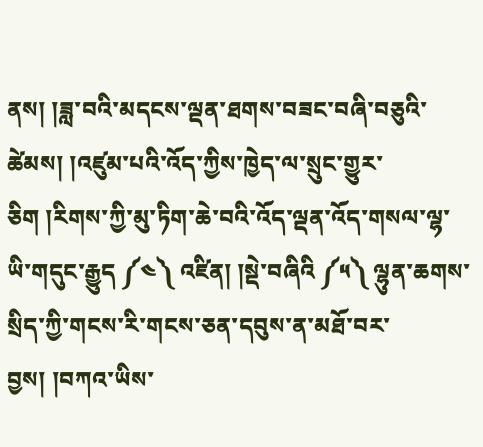ནས། །ཟླ་བའི་མདངས་ལྡན་ཐགས་བཟང་བཞི་བཅུའི་ཚེམས། །འཛུམ་པའི་འོད་ཀྱིས་ཁྱེད་ལ་སྲུང་གྱུར་ཅིག །རིགས་ཀྱི་མུ་ཏིག་ཆེ་བའི་འོད་ལྡན་འོད་གསལ་ལྷ་ཡི་གདུང་རྒྱུད ༼༤༽ འཛིན། །སྡེ་བཞིའི ༼༥༽ ལྷུན་ཆགས་སྲིད་ཀྱི་གངས་རི་གངས་ཅན་དབུས་ན་མཐོ་བར་བྱས། །བཀའ་ཡིས་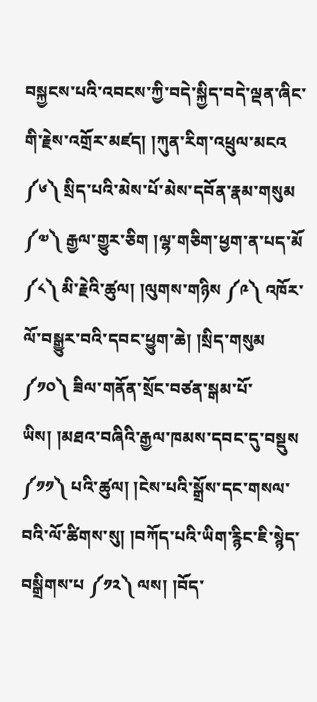བསྐྱངས་པའི་འབངས་ཀྱི་བདེ་སྐྱིད་བདེ་ལྡན་ཞིང་གི་རྗེས་འགྲོར་མཛད། །ཀུན་རིག་འཕྲུལ་མངའ ༼༦༽ སྲིད་པའི་མེས་པོ་མེས་དབོན་རྣམ་གསུམ ༼༧༽ རྒྱལ་གྱུར་ཅིག །ལྷ་གཅིག་ཕྱག་ན་པད་མོ ༼༨༽ མི་རྗེའི་ཚུལ། །ལུགས་གཉིས ༼༩༽ འཁོར་ལོ་བསྒྱུར་བའི་དབང་ཕྱུག་ཆེ། །སྲིད་གསུམ ༼༡༠༽ ཟིལ་གནོན་སྲོང་བཙན་སྒམ་པོ་ཡིས། །མཐའ་བཞིའི་རྒྱལ་ཁམས་དབང་དུ་བསྡུས ༼༡༡༽ པའི་ཚུལ། །ངེས་པའི་སྒྲོས་དང་གསལ་བའི་ལོ་ཚིགས་སུ། །བཀོད་པའི་ཡིག་རྙིང་ཇི་སྙེད་བསྒྲིགས་པ ༼༡༢༽ ལས། །བོད་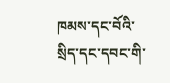ཁམས་དང་བོའི་སྲིད་དང་དབང་གི་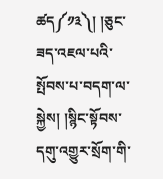ཚད༼༡༣༽། །ཅུང་ཟད་འཇལ་པའི་སྤོབས་པ་བདག་ལ་སྐྱེས། །སྙིང་སྟོབས་དགུ་འགྱུར་སྲོག་གི་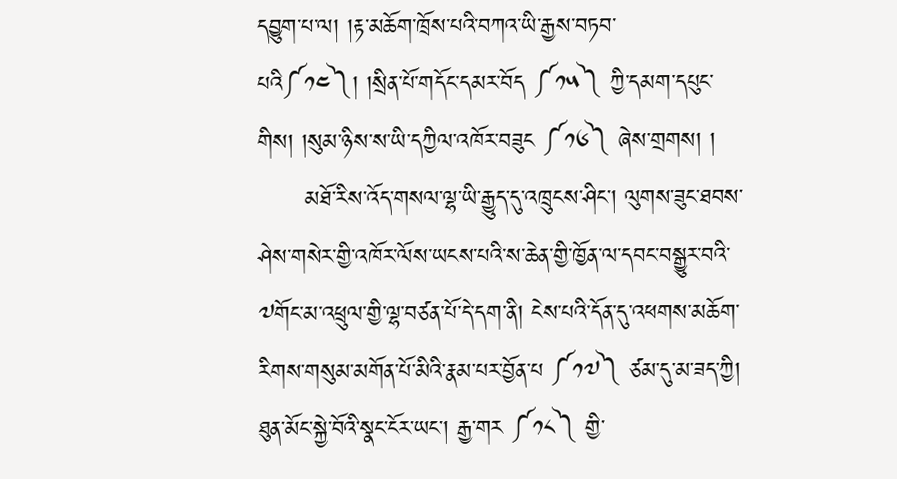དབྱུག་པ་ལ། །རྟ་མཆོག་ཁྲོས་པའི་བཀའ་ཡི་རྒྱས་བཏབ་པའི༼༡༤༽། །སྲིན་པོ་གདོང་དམར་བོད ༼༡༥༽ ཀྱི་དམག་དཔུང་གིས། །སུམ་ཉིས་ས་ཡི་དཀྱིལ་འཁོར་བཟུང ༼༡༦༽ ཞེས་གྲགས། །
      མཐོ་རིས་འོད་གསལ་ལྷ་ཡི་རྒྱུད་དུ་འཁྲུངས་ཤིང་། ལུགས་ཟུང་ཐབས་ཤེས་གསེར་གྱི་འཁོར་ལོས་ཡངས་པའི་ས་ཆེན་གྱི་ཁྱོན་ལ་དབང་བསྒྱུར་བའི་༧གོང་མ་འཕྲུལ་གྱི་ལྷ་བཙན་པོ་དེ་དག་ནི། ངེས་པའི་དོན་དུ་འཕགས་མཆོག་རིགས་གསུམ་མགོན་པོ་མིའི་རྣམ་པར་བྱོན་པ ༼༡༧༽ ཙམ་དུ་མ་ཟད་ཀྱི། ཐུན་མོང་སྐྱེ་བོའི་སྣང་ངོར་ཡང་། རྒྱ་གར ༼༡༨༽ གྱི་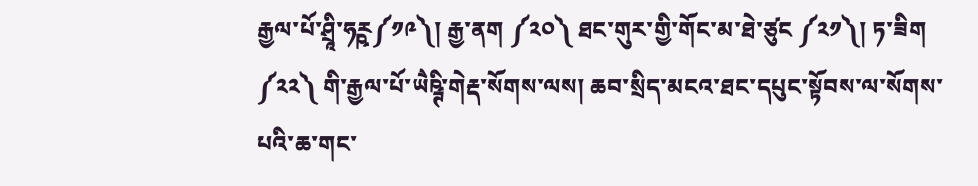རྒྱལ་པོ་ཤྲཱི་ཧཪྵ༼༡༩༽། རྒྱ་ནག ༼༢༠༽ ཐང་གུར་གྱི་གོང་མ་ཐེ་ཙུང ༼༢༡༽། ཏ་ཟིག ༼༢༢༽ གི་རྒྱལ་པོ་ཡཻཥྚི་གེརྡ་སོགས་ལས། ཆབ་སྲིད་མངའ་ཐང་དཔུང་སྟོབས་ལ་སོགས་པའི་ཆ་གང་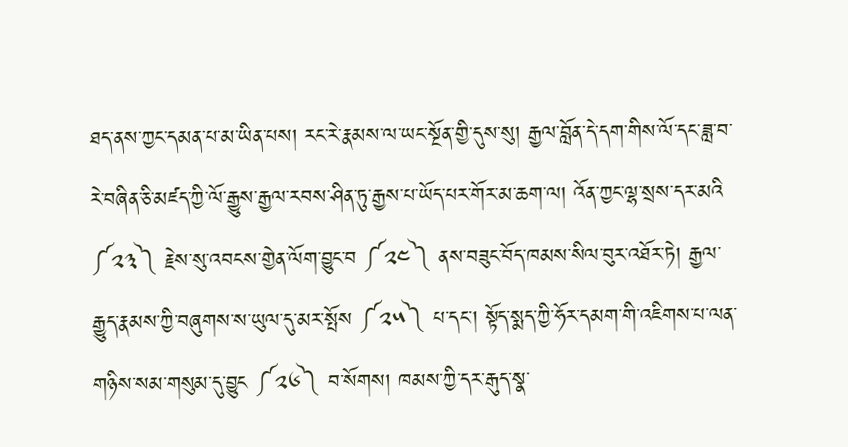ཐད་ནས་ཀྱང་དམན་པ་མ་ཡིན་པས། རང་རེ་རྣམས་ལ་ཡང་སྔོན་གྱི་དུས་སུ། རྒྱལ་བློན་དེ་དག་གིས་ལོ་དང་ཟླ་བ་རེ་བཞིན་ཅི་མཛད་ཀྱི་ལོ་རྒྱུས་རྒྱལ་རབས་ཤིན་ཏུ་རྒྱས་པ་ཡོད་པར་གོར་མ་ཆག་ལ། འོན་ཀྱང་ལྷ་སྲས་དར་མའི ༼༢༣༽ རྗེས་སུ་འབངས་གྱེན་ལོག་བྱུང་བ ༼༢༤༽ ནས་བཟུང་བོད་ཁམས་སིལ་བུར་འཐོར་ཏེ། རྒྱལ་རྒྱུད་རྣམས་ཀྱི་བཞུགས་ས་ཡུལ་དུ་མར་སྤོས ༼༢༥༽ པ་དང་། སྟོད་སྨད་ཀྱི་ཧོར་དམག་གི་འཇིགས་པ་ལན་གཉིས་སམ་གསུམ་དུ་བྱུང ༼༢༦༽ བ་སོགས། ཁམས་ཀྱི་དར་རྒུད་སྣ་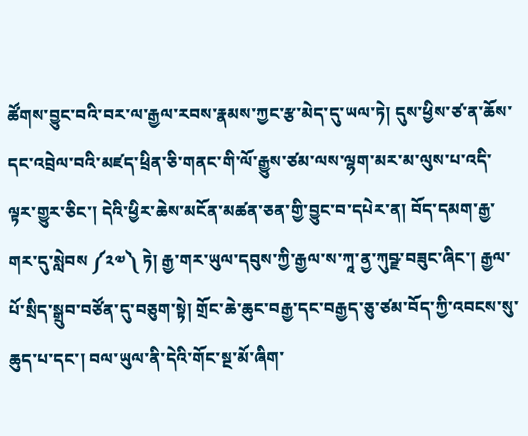ཚོགས་བྱུང་བའི་བར་ལ་རྒྱལ་རབས་རྣམས་ཀྱང་རྩ་མེད་དུ་ཡལ་ཏེ། དུས་ཕྱིས་ཙ་ན་ཆོས་དང་འབྲེལ་བའི་མཛད་ཕྲིན་ཅི་གནང་གི་ལོ་རྒྱུས་ཙམ་ལས་ལྷག་མར་མ་ལུས་པ་འདི་ལྟར་གྱུར་ཅིང་། དེའི་ཕྱིར་ཆེས་མངོན་མཚན་ཅན་གྱི་བྱུང་བ་དཔེར་ན། བོད་དམག་རྒྱ་གར་དུ་སླེབས ༼༢༧༽ ཏེ། རྒྱ་གར་ཡུལ་དབུས་ཀྱི་རྒྱལ་ས་ཀཱ་ནྱ་ཀུབྫ་བཟུང་ཞིང་། རྒྱལ་པོ་སྲིད་སྒྲུབ་བཙོན་དུ་བཅུག་སྟེ། གྲོང་ཆེ་ཆུང་བརྒྱ་དང་བརྒྱད་ཅུ་ཙམ་བོད་ཀྱི་འབངས་སུ་ཆུད་པ་དང་། བལ་ཡུལ་ནི་དེའི་གོང་སྔ་མོ་ཞིག་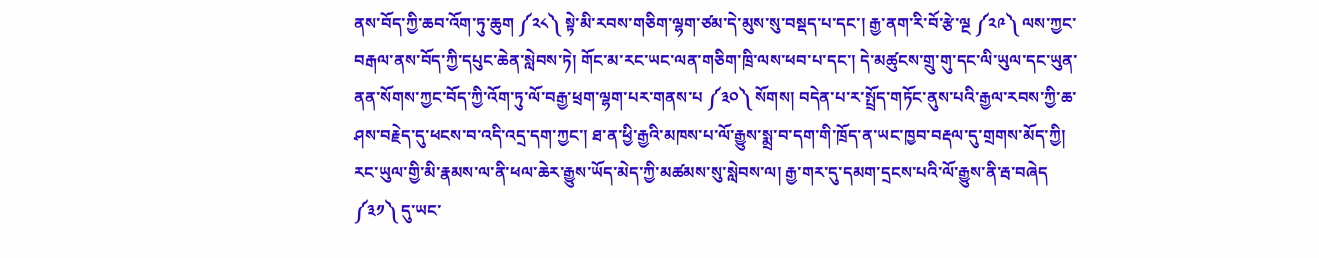ནས་བོད་ཀྱི་ཆབ་འོག་ཏུ་ཆུག ༼༢༨༽ སྟེ་མི་རབས་གཅིག་ལྷག་ཙམ་དེ་མུས་སུ་བསྡད་པ་དང་། རྒྱ་ནག་རི་བོ་རྩེ་ལྔ ༼༢༩༽ ལས་ཀྱང་བརྒལ་ནས་བོད་ཀྱི་དཔུང་ཆེན་སླེབས་ཏེ། གོང་མ་རང་ཡང་ལན་གཅིག་ཁྲི་ལས་ཕབ་པ་དང་། དེ་མཚུངས་གྲུ་གུ་དང་ལི་ཡུལ་དང་ཡུན་ནན་སོགས་ཀྱང་བོད་ཀྱི་འོག་ཏུ་ལོ་བརྒྱ་ཕྲག་ལྷག་པར་གནས་པ ༼༣༠༽ སོགས། བདེན་པ་ར་སྤྲོད་གཏོང་ནུས་པའི་རྒྱལ་རབས་ཀྱི་ཆ་ཤས་བརྗེད་དུ་ཕངས་བ་འདི་འདྲ་དག་ཀྱང་། ཐ་ན་ཕྱི་རྒྱའི་མཁས་པ་ལོ་རྒྱུས་སྨྲ་བ་དག་གི་ཁྲོད་ན་ཡང་ཁྱབ་བརྡལ་དུ་གྲགས་མོད་ཀྱི། རང་ཡུལ་གྱི་མི་རྣམས་ལ་ནི་ཕལ་ཆེར་རྒྱུས་ཡོད་མེད་ཀྱི་མཚམས་སུ་སླེབས་ལ། རྒྱ་གར་དུ་དམག་དྲངས་པའི་ལོ་རྒྱུས་ནི་རྦ་བཞེད ༼༣༡༽ དུ་ཡང་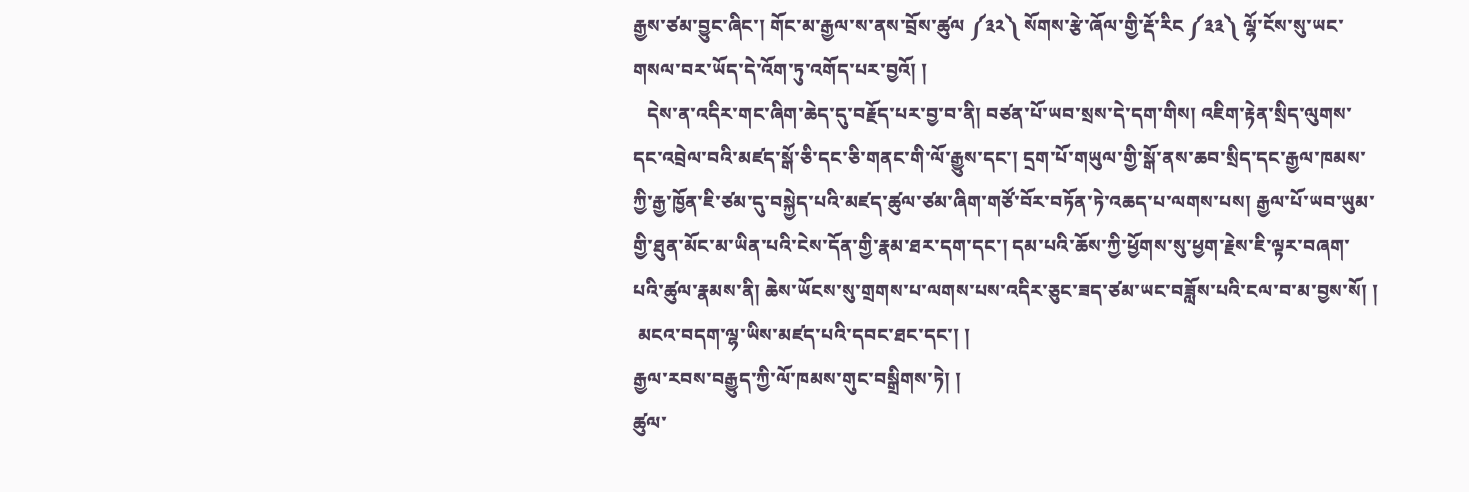རྒྱས་ཙམ་བྱུང་ཞིང་། གོང་མ་རྒྱལ་ས་ནས་བྲོས་ཚུལ ༼༣༢༽ སོགས་རྩེ་ཞོལ་གྱི་རྡོ་རིང ༼༣༣༽ ལྷོ་ངོས་སུ་ཡང་གསལ་བར་ཡོད་དེ་འོག་ཏུ་འགོད་པར་བྱའོ། །
   དེས་ན་འདིར་གང་ཞིག་ཆེད་དུ་བརྗོད་པར་བྱ་བ་ནི། བཙན་པོ་ཡབ་སྲས་དེ་དག་གིས། འཇིག་རྟེན་སྲིད་ལུགས་དང་འབྲེལ་བའི་མཛད་སྒོ་ཅི་དང་ཅི་གནང་གི་ལོ་རྒྱུས་དང་། དྲག་པོ་གཡུལ་གྱི་སྒོ་ནས་ཆབ་སྲིད་དང་རྒྱལ་ཁམས་ཀྱི་རྒྱ་ཁྱོན་ཇི་ཙམ་དུ་བསྐྱེད་པའི་མཛད་ཚུལ་ཙམ་ཞིག་གཙོ་བོར་བཏོན་ཏེ་འཆད་པ་ལགས་པས། རྒྱལ་པོ་ཡབ་ཡུམ་གྱི་ཐུན་མོང་མ་ཡིན་པའི་ངེས་དོན་གྱི་རྣམ་ཐར་དག་དང་། དམ་པའི་ཆོས་ཀྱི་ཕྱོགས་སུ་ཕྱག་རྗེས་ཇི་ལྟར་བཞག་པའི་ཚུལ་རྣམས་ནི། ཆེས་ཡོངས་སུ་གྲགས་པ་ལགས་པས་འདིར་ཅུང་ཟད་ཙམ་ཡང་བཟློས་པའི་ངལ་བ་མ་བྱས་སོ། །
 མངའ་བདག་ལྷ་ཡིས་མཛད་པའི་དབང་ཐང་དང་། །
རྒྱལ་རབས་བརྒྱུད་ཀྱི་ལོ་ཁམས་གུང་བསྒྲིགས་ཏེ། །
ཚུལ་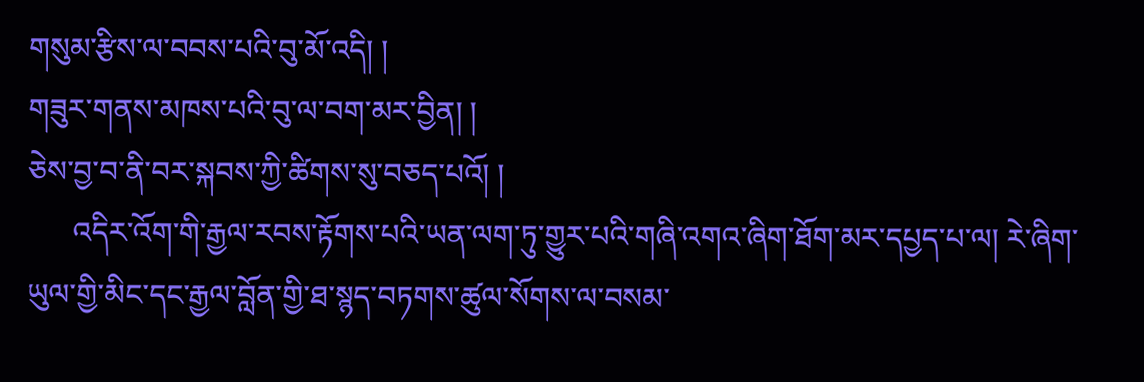གསུམ་རྩིས་ལ་བབས་པའི་བུ་མོ་འདི། །
གཟུར་གནས་མཁས་པའི་བུ་ལ་བག་མར་བྱིན། །
ཅེས་བྱ་བ་ནི་བར་སྐབས་ཀྱི་ཚིགས་སུ་བཅད་པའོ། །
      འདིར་འོག་གི་རྒྱལ་རབས་རྟོགས་པའི་ཡན་ལག་ཏུ་གྱུར་པའི་གཞི་འགའ་ཞིག་ཐོག་མར་དཔྱད་པ་ལ། རེ་ཞིག་ཡུལ་གྱི་མིང་དང་རྒྱལ་བློན་གྱི་ཐ་སྙད་བཏགས་ཚུལ་སོགས་ལ་བསམ་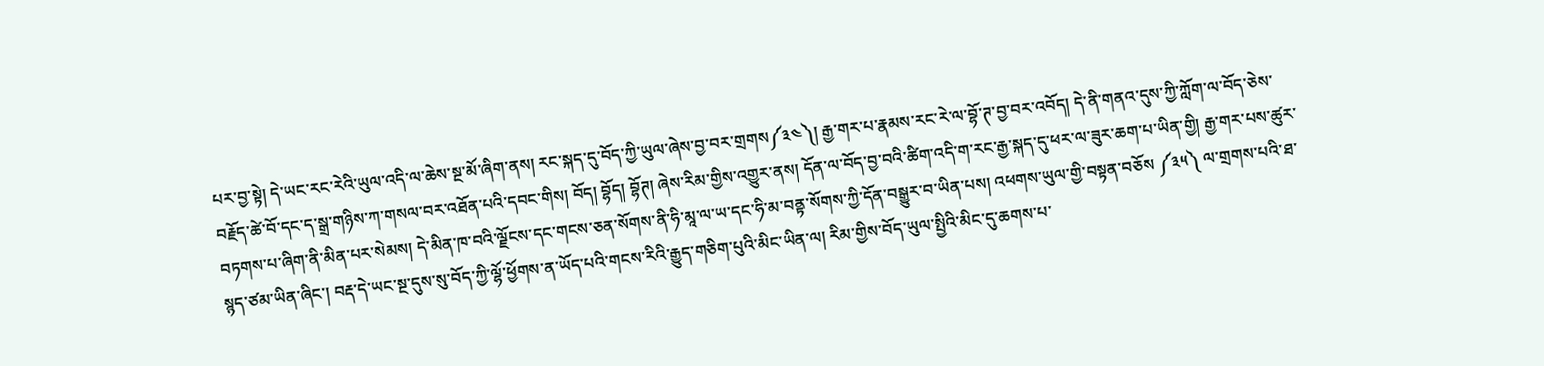པར་བྱ་སྟེ། དེ་ཡང་རང་རེའི་ཡུལ་འདི་ལ་ཆེས་སྔ་མོ་ཞིག་ནས། རང་སྐད་དུ་བོད་ཀྱི་ཡུལ་ཞེས་བྱ་བར་གྲགས༼༣༤༽། རྒྱ་གར་པ་རྣམས་རང་རེ་ལ་བྷོ་ཊ་བྱ་བར་འབོད། དེ་ནི་གནའ་དུས་ཀྱི་ཀློག་ལ་བོད་ཅེས་བརྗོད་ཚེ་བོ་དང་ད་སྒྲ་གཉིས་ཀ་གསལ་བར་འཐོན་པའི་དབང་གིས། བོད། བྷོད། བྷོཊ། ཞེས་རིམ་གྱིས་འགྱུར་ནས། དོན་ལ་བོད་བྱ་བའི་ཚིག་འདི་ག་རང་རྒྱ་སྐད་དུ་ཕར་ལ་ཟུར་ཆག་པ་ཡིན་གྱི། རྒྱ་གར་པས་ཚུར་བཏགས་པ་ཞིག་ནི་མིན་པར་སེམས། དེ་མིན་ཁ་བའི་ལྗོངས་དང་གངས་ཅན་སོགས་ནི་ཧི་མཱ་ལ་ཡ་དང་ཧི་མ་བནྟ་སོགས་ཀྱི་དོན་བསྒྱུར་བ་ཡིན་པས། འཕགས་ཡུལ་གྱི་བསྟན་བཅོས ༼༣༥༽ ལ་གྲགས་པའི་ཐ་སྙད་ཙམ་ཡིན་ཞིང་། བརྡ་དེ་ཡང་སྔ་དུས་སུ་བོད་ཀྱི་ལྷོ་ཕྱོགས་ན་ཡོད་པའི་གངས་རིའི་རྒྱུད་གཅིག་པུའི་མིང་ཡིན་ལ། རིམ་གྱིས་བོད་ཡུལ་སྤྱིའི་མིང་དུ་ཆགས་པ་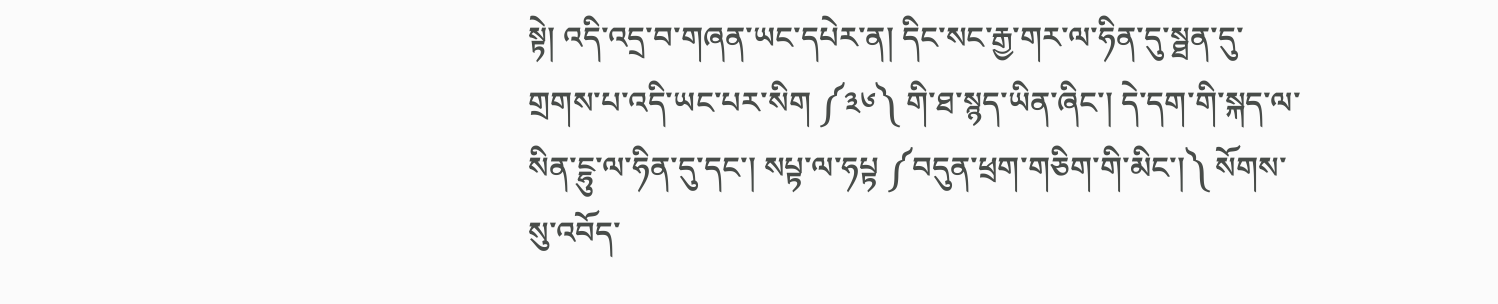སྟེ། འདི་འདྲ་བ་གཞན་ཡང་དཔེར་ན། དིང་སང་རྒྱ་གར་ལ་ཧིན་དུ་སྠན་དུ་གྲགས་པ་འདི་ཡང་པར་སིག ༼༣༦༽ གི་ཐ་སྙད་ཡིན་ཞིང་། དེ་དག་གི་སྐད་ལ་སིན་ངྷུ་ལ་ཧིན་དུ་དང་། སཔྟ་ལ་ཧཔྟ ༼བདུན་ཕྲག་གཅིག་གི་མིང་།༽ སོགས་སུ་འབོད་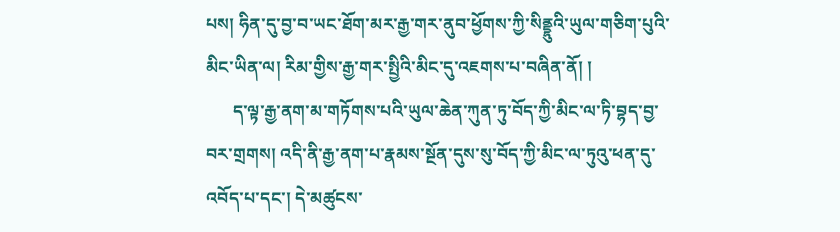པས། ཧིན་དུ་བྱ་བ་ཡང་ཐོག་མར་རྒྱ་གར་ནུབ་ཕྱོགས་ཀྱི་སིནྡྷུའི་ཡུལ་གཅིག་པུའི་མིང་ཡིན་ལ། རིམ་གྱིས་རྒྱ་གར་སྤྱིའི་མིང་དུ་འཇགས་པ་བཞིན་ནོ། །
      ད་ལྟ་རྒྱ་ནག་མ་གཏོགས་པའི་ཡུལ་ཆེན་ཀུན་ཏུ་བོད་ཀྱི་མིང་ལ་ཏི་བྷད་བྱ་བར་གྲགས། འདི་ནི་རྒྱ་ནག་པ་རྣམས་སྔོན་དུས་སུ་བོད་ཀྱི་མིང་ལ་ཏུའུ་ཕན་དུ་འབོད་པ་དང་། དེ་མཚུངས་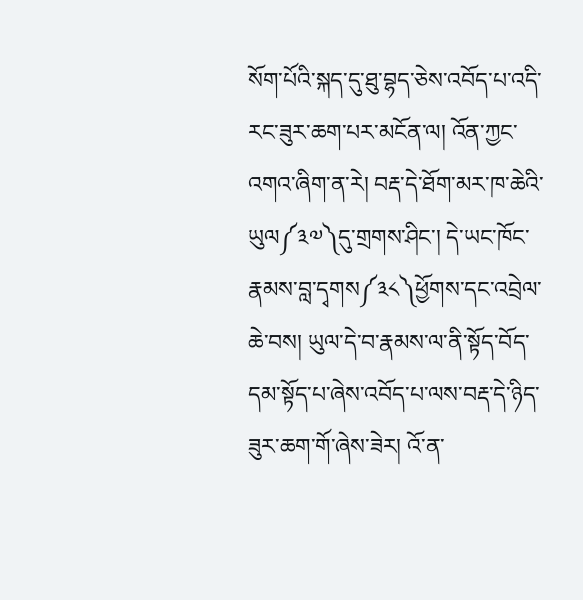སོག་པོའི་སྐད་དུ་ཐུ་བྷད་ཅེས་འབོད་པ་འདི་རང་ཟུར་ཆག་པར་མངོན་ལ། འོན་ཀྱང་འགའ་ཞིག་ན་རེ། བརྡ་དེ་ཐོག་མར་ཁ་ཆེའི་ཡུལ༼༣༧༽དུ་གྲགས་ཤིང་། དེ་ཡང་ཁོང་རྣམས་བླ་དྭགས༼༣༨༽ཕྱོགས་དང་འབྲེལ་ཆེ་བས། ཡུལ་དེ་བ་རྣམས་ལ་ནི་སྟོད་བོད་དམ་སྟོད་པ་ཞེས་འབོད་པ་ལས་བརྡ་དེ་ཉིད་ཟུར་ཆག་གོ་ཞེས་ཟེར། འོ་ན་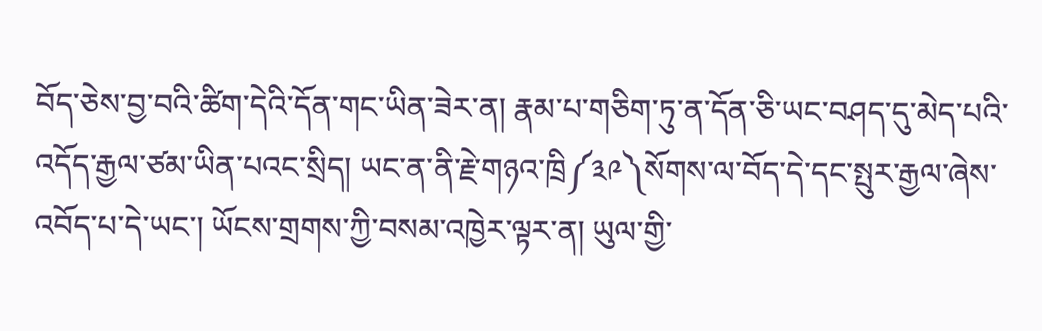བོད་ཅེས་བྱ་བའི་ཚིག་དེའི་དོན་གང་ཡིན་ཟེར་ན། རྣམ་པ་གཅིག་ཏུ་ན་དོན་ཅི་ཡང་བཤད་དུ་མེད་པའི་འདོད་རྒྱལ་ཙམ་ཡིན་པའང་སྲིད། ཡང་ན་ནི་རྗེ་གཉའ་ཁྲི༼༣༩༽སོགས་ལ་བོད་དེ་དང་སྤུར་རྒྱལ་ཞེས་འབོད་པ་དེ་ཡང་། ཡོངས་གྲགས་ཀྱི་བསམ་འཁྱེར་ལྟར་ན། ཡུལ་གྱི་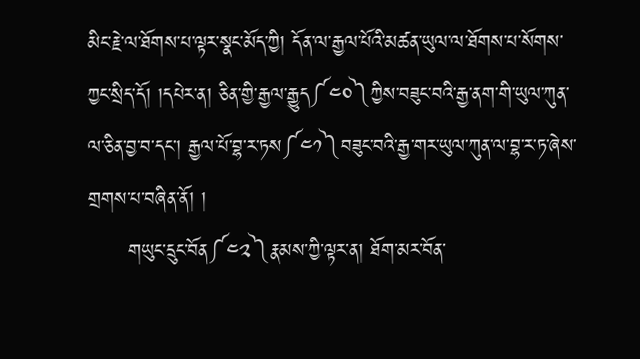མིང་རྗེ་ལ་ཐོགས་པ་ལྟར་སྣང་མོད་ཀྱི། དོན་ལ་རྒྱལ་པོའི་མཚན་ཡུལ་ལ་ཐོགས་པ་སོགས་ཀྱང་སྲིད་དོ། །དཔེར་ན། ཅིན་གྱི་རྒྱལ་རྒྱུད༼༤༠༽ཀྱིས་བཟུང་བའི་རྒྱ་ནག་གི་ཡུལ་ཀུན་ལ་ཅིན་བྱ་བ་དང་། རྒྱལ་པོ་བྷ་ར་ཏས༼༤༡༽བཟུང་བའི་རྒྱ་གར་ཡུལ་ཀུན་ལ་བྷ་ར་ཏ་ཞེས་གྲགས་པ་བཞིན་ནོ། །
      གཡུང་དྲུང་བོན༼༤༢༽རྣམས་ཀྱི་ལྟར་ན། ཐོག་མར་བོན་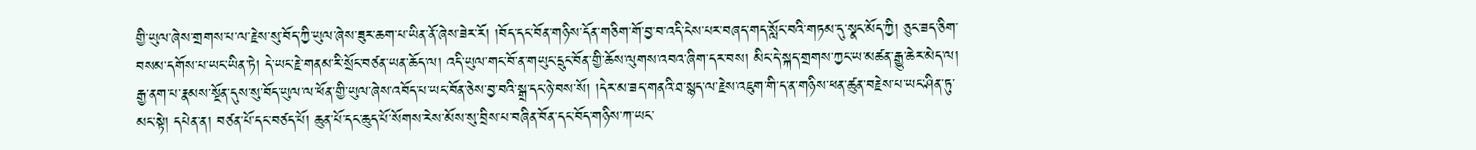གྱི་ཡུལ་ཞེས་གྲགས་པ་ལ་རྗེས་སུ་བོད་ཀྱི་ཡུལ་ཞེས་ཟུར་ཆག་པ་ཡིན་ནོ་ཞེས་ཟེར་རོ། །བོད་དང་བོན་གཉིས་དོན་གཅིག་གོ་བྱ་བ་འདི་ངེས་པར་བཞད་གད་སློང་བའི་གཏམ་དུ་སྣང་མོད་ཀྱི། ཅུང་ཟད་ཅིག་བསམ་དགོས་པ་ཡང་ཡིན་ཏེ། དེ་ཡང་རྗེ་གནམ་རི་སྲོང་བཙན་ཡན་ཆོད་ལ། འདི་ཡུལ་གང་བོ་ན་གཡུང་དྲུང་བོན་གྱི་ཆོས་ལུགས་འབའ་ཞིག་དར་བས། མིང་དེ་སྐད་གྲགས་ཀྱང་ཡ་མཚན་རྒྱུ་ཆེར་མེད་ལ། རྒྱ་ནག་པ་རྣམས་སྔོན་དུས་སུ་བོད་ཡུལ་ལ་ཕོན་གྱི་ཡུལ་ཞེས་འབོད་པ་ཡང་བོན་ཅེས་བྱ་བའི་སྒྲ་དང་ཉེ་བས་སོ། །དེར་མ་ཟད་གནའི་ཐ་སྙད་ལ་རྗེས་འཇུག་གི་ད་ན་གཉིས་ཕན་ཚུན་བརྗེས་པ་ཡང་ཤིན་ཏུ་མང་སྟེ། དཔེན་ན། བཙན་པོ་དང་བཙད་པོ། ཆུན་པོ་དང་ཆུད་པོ་སོགས་རེས་མོས་སུ་བྲིས་པ་བཞིན་བོན་དང་བོད་གཉིས་ཀ་ཡང་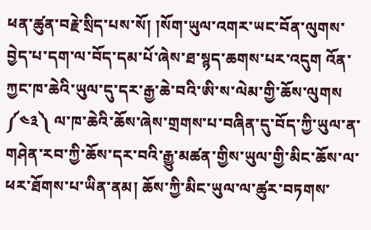ཕན་ཚུན་བརྗེ་སྲིད་པས་སོ། །སོག་ཡུལ་འགར་ཡང་བོན་ལུགས་བྱེད་པ་དག་ལ་བོད་དམ་པོ་ཞེས་ཐ་སྙད་ཆགས་པར་འདུག འོན་ཀྱང་ཁ་ཆེའི་ཡུལ་དུ་དར་རྒྱ་ཆེ་བའི་ཨི་ས་ལེམ་གྱི་ཆོས་ལུགས ༼༤༣༽ ལ་ཁ་ཆེའི་ཆོས་ཞེས་གྲགས་པ་བཞིན་དུ་བོད་ཀྱི་ཡུལ་ན་གཤེན་རབ་ཀྱི་ཆོས་དར་བའི་རྒྱུ་མཚན་གྱིས་ཡུལ་གྱི་མིང་ཆོས་ལ་ཕར་ཐོགས་པ་ཡིན་ནམ། ཆོས་ཀྱི་མིང་ཡུལ་ལ་ཚུར་བཏགས་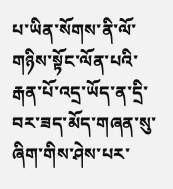པ་ཡིན་སོགས་ནི་ལོ་གཉིས་སྟོང་ལོན་པའི་རྒན་པོ་འདྲ་ཡོད་ན་དྲི་བར་ཟད་མོད་གཞན་སུ་ཞིག་གིས་ཤེས་པར་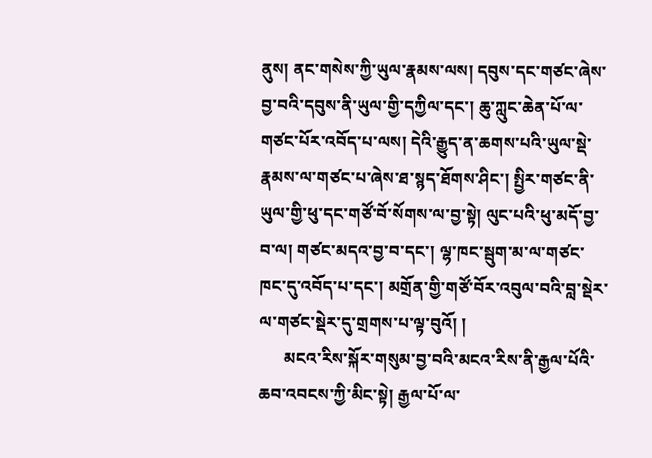ནུས། ནང་གསེས་ཀྱི་ཡུལ་རྣམས་ལས། དབུས་དང་གཙང་ཞེས་བྱ་བའི་དབུས་ནི་ཡུལ་གྱི་དཀྱིལ་དང་། ཆུ་ཀླུང་ཆེན་པོ་ལ་གཙང་པོར་འབོད་པ་ལས། དེའི་རྒྱུད་ན་ཆགས་པའི་ཡུལ་སྡེ་རྣམས་ལ་གཙང་པ་ཞེས་ཐ་སྙད་ཐོགས་ཤིང་། སྤྱིར་གཙང་ནི་ཡུལ་གྱི་ཕུ་དང་གཙོ་བོ་སོགས་ལ་བྱ་སྟེ། ལུང་པའི་ཕུ་མདོ་བྱ་བ་ལ། གཙང་མདའ་བྱ་བ་དང་། ལྷ་ཁང་སྦུག་མ་ལ་གཙང་ཁང་དུ་འབོད་པ་དང་། མགྲོན་གྱི་གཙོ་བོར་འབུལ་བའི་བླ་སྡེར་ལ་གཙང་སྡེར་དུ་གྲགས་པ་ལྟ་བུའོ། །
      མངའ་རིས་སྐོར་གསུམ་བྱ་བའི་མངའ་རིས་ནི་རྒྱལ་པོའི་ཆབ་འབངས་ཀྱི་མིང་སྟེ། རྒྱལ་པོ་ལ་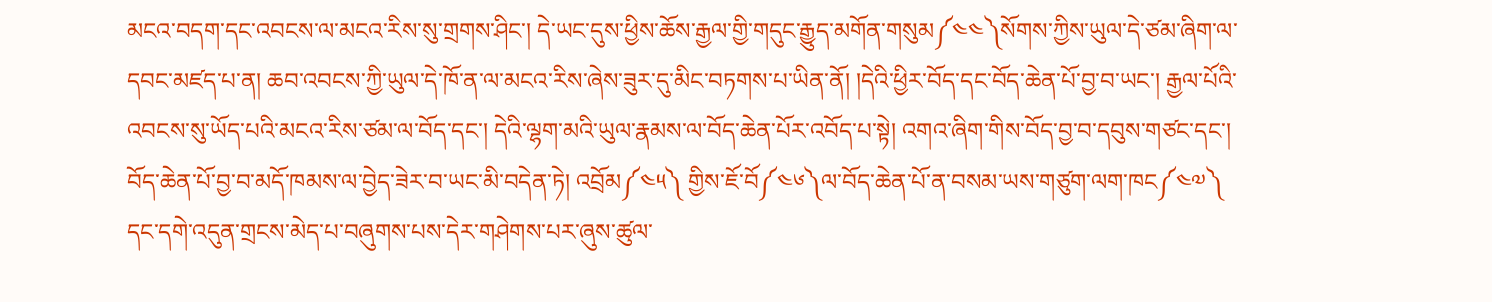མངའ་བདག་དང་འབངས་ལ་མངའ་རིས་སུ་གྲགས་ཤིང་། དེ་ཡང་དུས་ཕྱིས་ཆོས་རྒྱལ་གྱི་གདུང་རྒྱུད་མགོན་གསུམ༼༤༤༽སོགས་ཀྱིས་ཡུལ་དེ་ཙམ་ཞིག་ལ་དབང་མཛད་པ་ན། ཆབ་འབངས་ཀྱི་ཡུལ་དེ་ཁོ་ན་ལ་མངའ་རིས་ཞེས་ཟུར་དུ་མིང་བཏགས་པ་ཡིན་ནོ། །དེའི་ཕྱིར་བོད་དང་བོད་ཆེན་པོ་བྱ་བ་ཡང་། རྒྱལ་པོའི་འབངས་སུ་ཡོད་པའི་མངའ་རིས་ཙམ་ལ་བོད་དང་། དེའི་ལྷག་མའི་ཡུལ་རྣམས་ལ་བོད་ཆེན་པོར་འབོད་པ་སྟེ། འགའ་ཞིག་གིས་བོད་བྱ་བ་དབུས་གཙང་དང་། བོད་ཆེན་པོ་བྱ་བ་མདོ་ཁམས་ལ་བྱེད་ཟེར་བ་ཡང་མི་བདེན་ཏེ། འབྲོམ༼༤༥༽ གྱིས་ཇོ་བོ༼༤༦༽ལ་བོད་ཆེན་པོ་ན་བསམ་ཡས་གཙུག་ལག་ཁང༼༤༧༽ དང་དགེ་འདུན་གྲངས་མེད་པ་བཞུགས་པས་དེར་གཤེགས་པར་ཞུས་ཚུལ་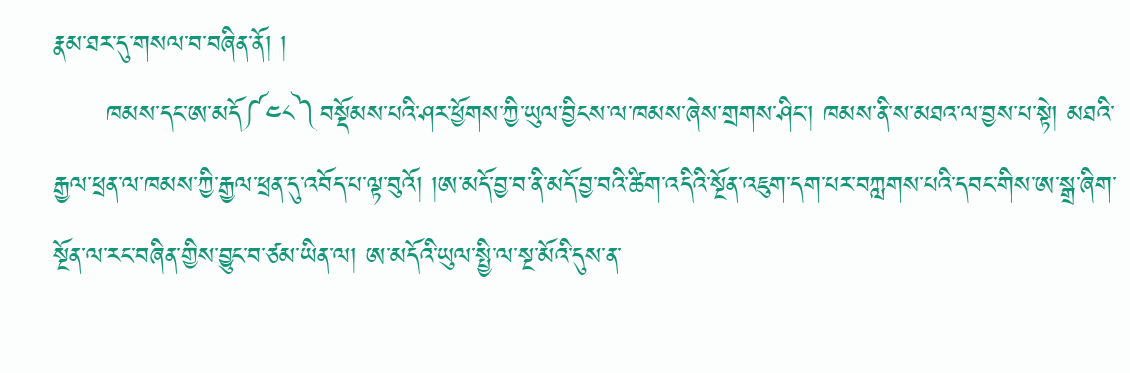རྣམ་ཐར་དུ་གསལ་བ་བཞིན་ནོ། །
      ཁམས་དང་ཨ་མདོ༼༤༨༽བསྡོམས་པའི་ཤར་ཕྱོགས་ཀྱི་ཡུལ་བྱིངས་ལ་ཁམས་ཞེས་གྲགས་ཤིང་། ཁམས་ནི་ས་མཐའ་ལ་བྱས་པ་སྟེ། མཐའི་རྒྱལ་ཕྲན་ལ་ཁམས་ཀྱི་རྒྱལ་ཕྲན་དུ་འབོད་པ་ལྟ་བུའོ། །ཨ་མདོ་བྱ་བ་ནི་མདོ་བྱ་བའི་ཚིག་འདིའི་སྔོན་འཇུག་དག་པར་བཀླགས་པའི་དབང་གིས་ཨ་སྒྲ་ཞིག་སྔོན་ལ་རང་བཞིན་གྱིས་བྱུང་བ་ཙམ་ཡིན་ལ། ཨ་མདོའི་ཡུལ་སྤྱི་ལ་སྔ་མོའི་དུས་ན་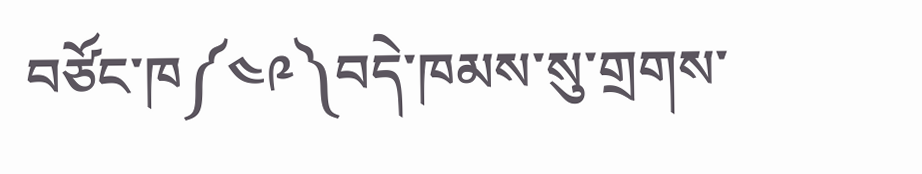བཙོང་ཁ༼༤༩༽བདེ་ཁམས་སུ་གྲགས་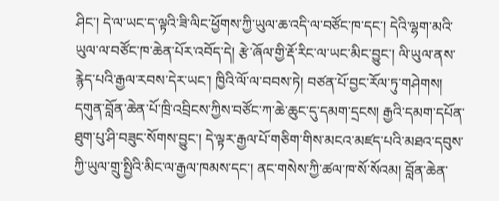ཤིང་། དེ་ལ་ཡང་ད་ལྟའི་ཟི་ལིང་ཕྱོགས་ཀྱི་ཡུལ་ཆ་འདི་ལ་བཙོང་ཁ་དང་། དེའི་ལྷག་མའི་ཡུལ་ལ་བཙོང་ཁ་ཆེན་པོར་འབོད་དེ། རྩེ་ཞོལ་གྱི་རྡོ་རིང་ལ་ཡང་མིང་བྱུང་། ལི་ཡུལ་ནས་རྙེད་པའི་རྒྱལ་རབས་དེར་ཡང་། ཁྱིའི་ལོ་ལ་བབས་ཏེ། བཙན་པོ་བྱང་རོལ་ཏུ་གཤེགས། དགུན་བློན་ཆེན་པོ་ཁྲི་འབྲིངས་ཀྱིས་བཙོང་ཀ་ཆེ་ཆུང་དུ་དམག་དྲངས། རྒྱའི་དམག་དཔོན་ཐུག་པུ་ཤི་བཟུང་སོགས་བྱུང་། དེ་ལྟར་རྒྱལ་པོ་གཅིག་གིས་མངའ་མཛད་པའི་མཐའ་དབུས་ཀྱི་ཡུལ་གྲུ་སྤྱིའི་མིང་ལ་རྒྱལ་ཁམས་དང་། ནང་གསེས་ཀྱི་ཚལ་ཁ་སོ་སོའམ། བློན་ཆེན་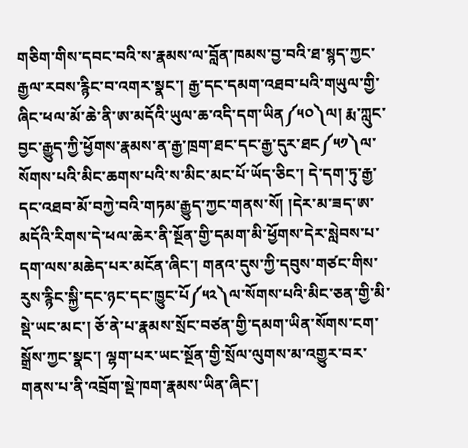གཅིག་གིས་དབང་བའི་ས་རྣམས་ལ་བློན་ཁམས་བྱ་བའི་ཐ་སྙད་ཀྱང་རྒྱལ་རབས་རྙིང་བ་འགར་སྣང་། རྒྱ་དང་དམག་འཐབ་པའི་གཡུལ་གྱི་ཞིང་ཕལ་མོ་ཆེ་ནི་ཨ་མདོའི་ཡུལ་ཆ་འདི་དག་ཡིན༼༥༠༽ལ། རྨ་ཀླུང་བྱང་རྒྱུད་ཀྱི་ཕྱོགས་རྣམས་ན་རྒྱ་ཁྲག་ཐང་དང་རྒྱ་དུར་ཐང༼༥༡༽ལ་སོགས་པའི་མིང་ཆགས་པའི་ས་མིང་མང་པོ་ཡོད་ཅིང་། དེ་དག་ཏུ་རྒྱ་དང་འཐབ་མོ་བཀྱེ་བའི་གཏམ་རྒྱུད་ཀྱང་གནས་སོ། །དེར་མ་ཟད་ཨ་མདོའི་རིགས་དེ་ཕལ་ཆེར་ནི་སྔོན་གྱི་དམག་མི་ཕྱོགས་དེར་སླེབས་པ་དག་ལས་མཆེད་པར་མངོན་ཞིང་། གནའ་དུས་ཀྱི་དབུས་གཙང་གིས་རུས་རྙིང་སྐྱི་དང་ཉང་དང་ཁྱུང་པོ༼༥༢༽ལ་སོགས་པའི་མིང་ཅན་གྱི་མི་སྡེ་ཡང་མང་། ཅོ་ནེ་པ་རྣམས་སྲོང་བཙན་གྱི་དམག་ཡིན་སོགས་ངག་སྒྲོས་ཀྱང་སྣང་། ལྷག་པར་ཡང་སྔོན་གྱི་སྲོལ་ལུགས་མ་འགྱུར་བར་གནས་པ་ནི་འབྲོག་སྡེ་ཁག་རྣམས་ཡིན་ཞིང་།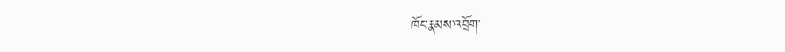ཁོང་རྣམས་འབྲོག་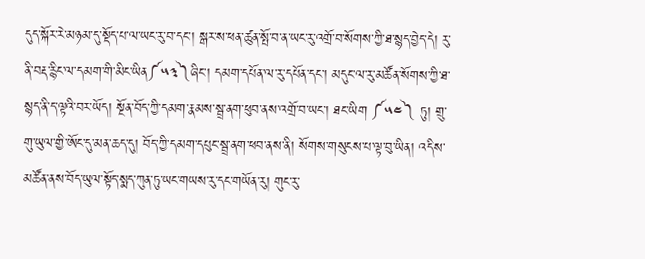དུད་སྐོར་རེ་མཉམ་དུ་སྡོད་པ་ལ་ཡང་རུ་བ་དང་། སྒར་ས་ཕན་ཚུན་སྤོ་བ་ན་ཡང་རུ་འགྲོ་བ་སོགས་ཀྱི་ཐ་སྙད་བྱེད་དེ། རུ་ནི་བརྡ་རྙིང་ལ་དམག་གི་མིང་ཡིན༼༥༣༽ཞིང་། དམག་དཔོན་ལ་རུ་དཔོན་དང་། མདུང་ལ་རུ་མཚོན་སོགས་ཀྱི་ཐ་སྙད་ནི་ད་ལྟའི་བར་ཡོད། སྔོན་བོད་ཀྱི་དམག་རྣམས་སྦྲ་ནག་ཕུབ་ནས་འགྲོ་བ་ཡང་། ཐང་ཡིག ༼༥༤༽ ཏུ། གྲུ་གུ་ཡུལ་གྱི་ཨོང་དུ་མན་ཆད་དུ། བོད་ཀྱི་དམག་དཔུང་སྦྲ་ནག་ཕབ་ནས་ནི། སོགས་གསུངས་པ་ལྟ་བུ་ཡིན། འདིས་མཚོན་ནས་བོད་ཡུལ་སྟོད་སྨད་ཀུན་ཏུ་ཡང་གཡས་རུ་དང་གཡོན་རུ། གུང་རུ་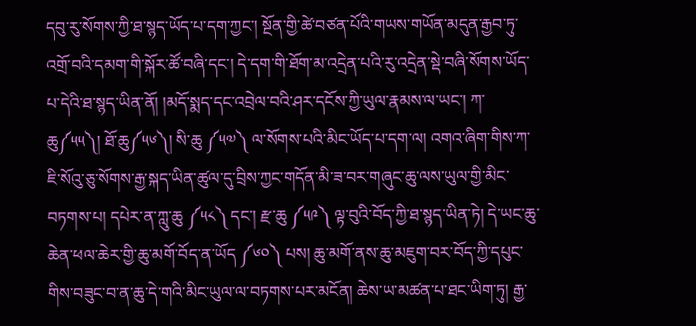དབུ་རུ་སོགས་ཀྱི་ཐ་སྙད་ཡོད་པ་དག་ཀྱང་། སྔོན་གྱི་ཚེ་བཙན་པོའི་གཡས་གཡོན་མདུན་རྒྱབ་ཏུ་འགྲོ་བའི་དམག་གི་སྐོར་ཚོ་བཞི་དང་། དེ་དག་གི་ཐོག་མ་འདྲེན་པའི་རུ་འདྲེན་སྡེ་བཞི་སོགས་ཡོད་པ་དེའི་ཐ་སྙད་ཡིན་ནོ། །མདོ་སྨད་དང་འབྲེལ་བའི་ཤར་དངོས་ཀྱི་ཡུལ་རྣམས་ལ་ཡང་། ཀ་ཆུ༼༥༥༽། ཐོ་ཆུ༼༥༦༽། སི་ཆུ ༼༥༧༽ ལ་སོགས་པའི་མིང་ཡོད་པ་དག་ལ། འགའ་ཞིག་གིས་ཀ་ཇི་སོའུ་ཅུ་སོགས་རྒྱ་སྐད་ཡིན་ཚུལ་དུ་བྲིས་ཀྱང་གདོན་མི་ཟ་བར་གཞུང་ཆུ་ལས་ཡུལ་གྱི་མིང་བཏགས་པ། དཔེར་ན་ཀླུ་ཆུ ༼༥༨༽ དང་། རྫ་ཆུ ༼༥༩༽ ལྟ་བུའི་བོད་ཀྱི་ཐ་སྙད་ཡིན་ཏེ། དེ་ཡང་ཆུ་ཆེན་ཕལ་ཆེར་གྱི་ཆུ་མགོ་བོད་ན་ཡོད ༼༦༠༽ པས། ཆུ་མགོ་ནས་ཆུ་མཇུག་བར་བོད་ཀྱི་དཔུང་གིས་བཟུང་བ་ན་ཆུ་དེ་གའི་མིང་ཡུལ་ལ་བཏགས་པར་མངོན། ཆེས་ཡ་མཚན་པ་ཐང་ཡིག་ཏུ། རྒྱ་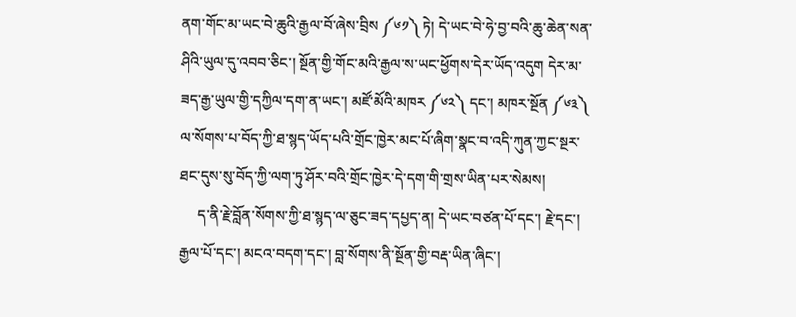ནག་གོང་མ་ཡང་བེ་ཆུའི་རྒྱལ་བོ་ཞེས་བྲིས ༼༦༡༽ ཏེ། དེ་ཡང་བེ་ཧེ་བྱ་བའི་ཆུ་ཆེན་སན་ཤིའི་ཡུལ་དུ་འབབ་ཅིང་། སྔོན་གྱི་གོང་མའི་རྒྱལ་ས་ཡང་ཕྱོགས་དེར་ཡོད་འདུག དེར་མ་ཟད་རྒྱ་ཡུལ་གྱི་དཀྱིལ་དག་ན་ཡང་། མཛོ་མོའི་མཁར ༼༦༢༽ དང་། མཁར་སྔོན ༼༦༣༽ ལ་སོགས་པ་བོད་ཀྱི་ཐ་སྙད་ཡོད་པའི་གྲོང་ཁྱེར་མང་པོ་ཞིག་སྣང་བ་འདི་ཀུན་ཀྱང་སྔར་ཐང་དུས་སུ་བོད་ཀྱི་ལག་ཏུ་ཤོར་བའི་གྲོང་ཁྱེར་དེ་དག་གི་གྲས་ཡིན་པར་སེམས།
     ད་ནི་རྗེ་བློན་སོགས་ཀྱི་ཐ་སྙད་ལ་ཅུང་ཟད་དཔྱད་ན། དེ་ཡང་བཙན་པོ་དང་། རྗེ་དང་། རྒྱལ་པོ་དང་། མངའ་བདག་དང་། བླ་སོགས་ནི་སྔོན་གྱི་བརྡ་ཡིན་ཞིང་།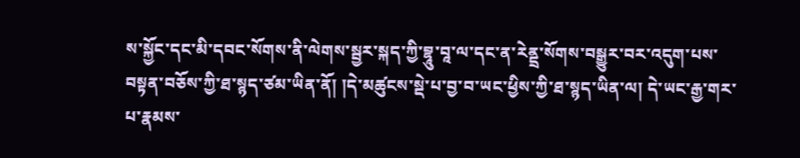ས་སྐྱོང་དང་མི་དབང་སོགས་ནི་ལེགས་སྦྱར་སྐད་ཀྱི་བྷཱུ་བཱ་ལ་དང་ན་རེནྡྲ་སོགས་བསྒྱུར་བར་འདུག་པས་བསྟན་བཅོས་ཀྱི་ཐ་སྙད་ཙམ་ཡིན་ནོ། །དེ་མཚུངས་སྡེ་པ་བྱ་བ་ཡང་ཕྱིས་ཀྱི་ཐ་སྙད་ཡིན་ལ། དེ་ཡང་རྒྱ་གར་པ་རྣམས་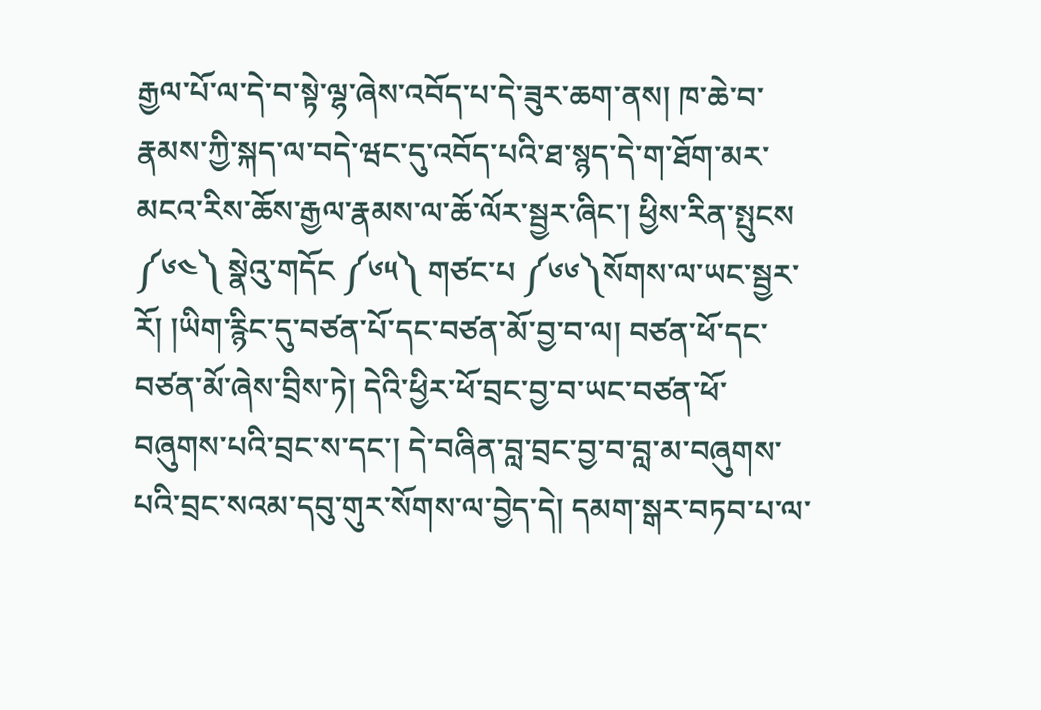རྒྱལ་པོ་ལ་དེ་བ་སྟེ་ལྷ་ཞེས་འབོད་པ་དེ་ཟུར་ཆག་ནས། ཁ་ཆེ་བ་རྣམས་ཀྱི་སྐད་ལ་བདེ་ཝང་དུ་འབོད་པའི་ཐ་སྙད་དེ་ག་ཐོག་མར་མངའ་རིས་ཆོས་རྒྱལ་རྣམས་ལ་ཆོ་ལོར་སྦྱར་ཞིང་། ཕྱིས་རིན་སྤུངས ༼༦༤༽ སྣེའུ་གདོང ༼༦༥༽ གཙང་པ ༼༦༦༽སོགས་ལ་ཡང་སྦྱར་རོ། །ཡིག་རྙིང་དུ་བཙན་པོ་དང་བཙན་མོ་བྱ་བ་ལ། བཙན་ཕོ་དང་བཙན་མོ་ཞེས་བྲིས་ཏེ། དེའི་ཕྱིར་ཕོ་བྲང་བྱ་བ་ཡང་བཙན་ཕོ་བཞུགས་པའི་བྲང་ས་དང་། དེ་བཞིན་བླ་བྲང་བྱ་བ་བླ་མ་བཞུགས་པའི་བྲང་སའམ་དབུ་གུར་སོགས་ལ་བྱེད་དེ། དམག་སྒར་བཏབ་པ་ལ་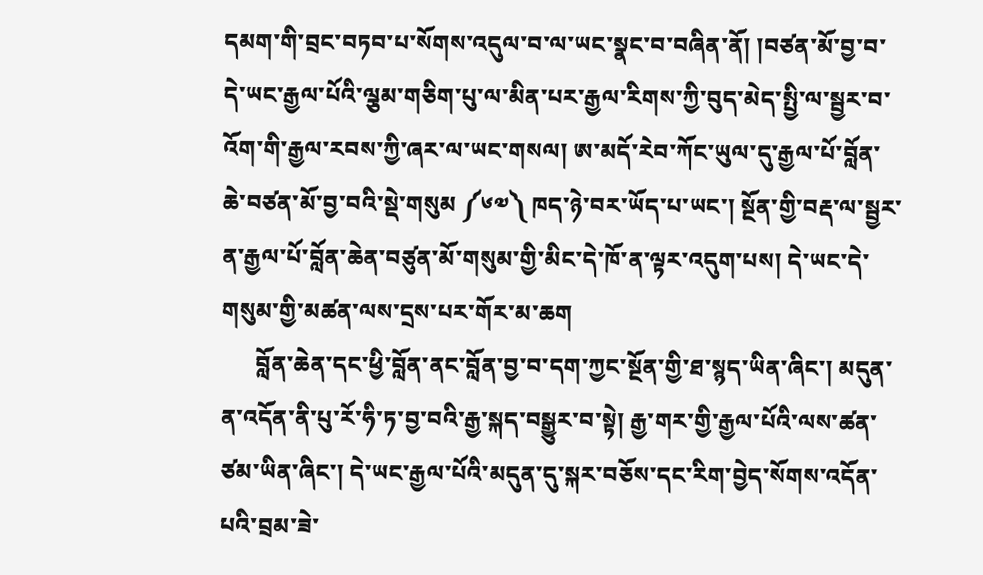དམག་གི་བྲང་བཏབ་པ་སོགས་འདུལ་བ་ལ་ཡང་སྣང་བ་བཞིན་ནོ། །བཙན་མོ་བྱ་བ་དེ་ཡང་རྒྱལ་པོའི་ལྕམ་གཅིག་པུ་ལ་མིན་པར་རྒྱལ་རིགས་ཀྱི་བུད་མེད་སྤྱི་ལ་སྦྱར་བ་འོག་གི་རྒྱལ་རབས་ཀྱི་ཞར་ལ་ཡང་གསལ། ཨ་མདོ་རེབ་ཀོང་ཡུལ་དུ་རྒྱལ་པོ་བློན་ཆེ་བཙན་མོ་བྱ་བའི་སྡེ་གསུམ ༼༦༧༽ ཁད་ཉེ་བར་ཡོད་པ་ཡང་། སྔོན་གྱི་བརྡ་ལ་སྦྱར་ན་རྒྱལ་པོ་བློན་ཆེན་བཙུན་མོ་གསུམ་གྱི་མིང་དེ་ཁོ་ན་ལྟར་འདུག་པས། དེ་ཡང་དེ་གསུམ་གྱི་མཚན་ལས་དྲས་པར་གོར་མ་ཆག
      བློན་ཆེན་དང་ཕྱི་བློན་ནང་བློན་བྱ་བ་དག་ཀྱང་སྔོན་གྱི་ཐ་སྙད་ཡིན་ཞིང་། མདུན་ན་འདོན་ནི་པུ་རོ་ཧི་ཏ་བྱ་བའི་རྒྱ་སྐད་བསྒྱུར་བ་སྟེ། རྒྱ་གར་གྱི་རྒྱལ་པོའི་ལས་ཚན་ཙམ་ཡིན་ཞིང་། དེ་ཡང་རྒྱལ་པོའི་མདུན་དུ་སྐར་བཅོས་དང་རིག་བྱེད་སོགས་འདོན་པའི་བྲམ་ཟེ་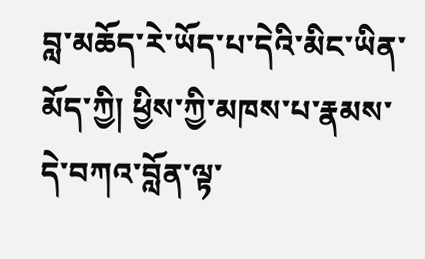བླ་མཆོད་རེ་ཡོད་པ་དེའི་མིང་ཡིན་མོད་ཀྱི། ཕྱིས་ཀྱི་མཁས་པ་རྣམས་དེ་བཀའ་བློན་ལྟ་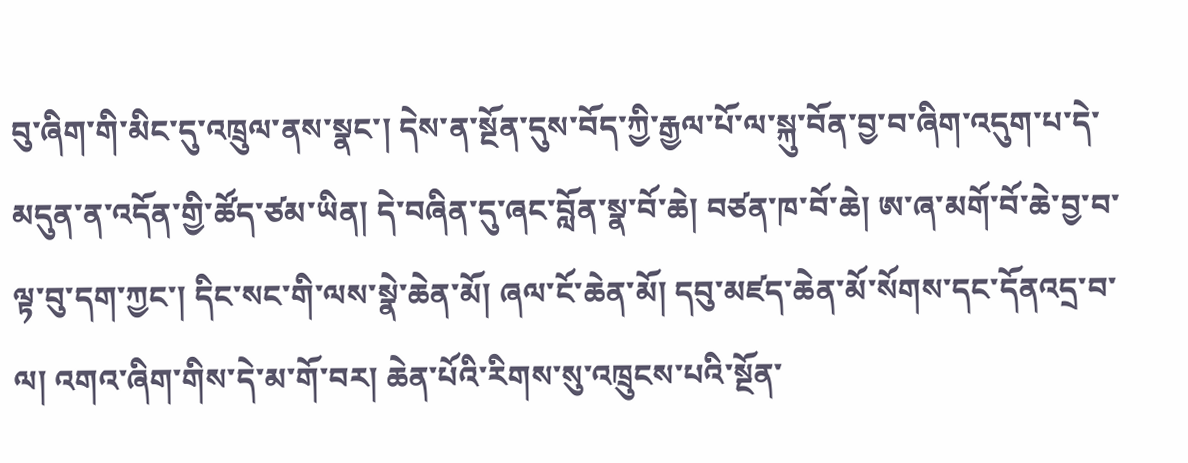བུ་ཞིག་གི་མིང་དུ་འཁྲུལ་ནས་སྣང་། དེས་ན་སྔོན་དུས་བོད་ཀྱི་རྒྱལ་པོ་ལ་སྐུ་བོན་བྱ་བ་ཞིག་འདུག་པ་དེ་མདུན་ན་འདོན་གྱི་ཚོད་ཙམ་ཡིན། དེ་བཞིན་དུ་ཞང་བློན་སྣ་བོ་ཆེ། བཙན་ཁ་བོ་ཆེ། ཨ་ཞ་མགོ་བོ་ཆེ་བྱ་བ་ལྟ་བུ་དག་ཀྱང་། དིང་སང་གི་ལས་སྣེ་ཆེན་མོ། ཞལ་ངོ་ཆེན་མོ། དབུ་མཛད་ཆེན་མོ་སོགས་དང་དོནའདྲ་བ་ལ། འགའ་ཞིག་གིས་དེ་མ་གོ་བར། ཆེན་པོའི་རིགས་སུ་འཁྲུངས་པའི་སྔོན་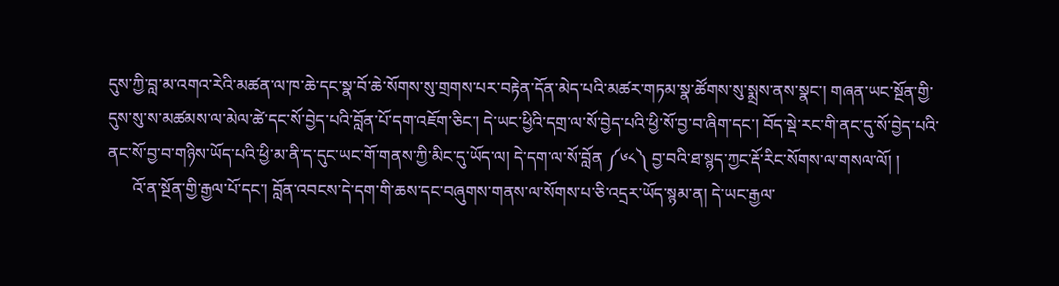དུས་ཀྱི་བླ་མ་འགའ་རེའི་མཚན་ལ་ཁ་ཆེ་དང་སྣ་བོ་ཆེ་སོགས་སུ་གྲགས་པར་བརྟེན་དོན་མེད་པའི་མཚར་གཏམ་སྣ་ཚོགས་སུ་སྨྲས་ནས་སྣང་། གཞན་ཡང་སྔོན་གྱི་དུས་སུ་ས་མཚམས་ལ་མེལ་ཚེ་དང་སོ་བྱེད་པའི་བློན་པོ་དག་འཇོག་ཅིང་། དེ་ཡང་ཕྱིའི་དགྲ་ལ་སོ་བྱེད་པའི་ཕྱི་སོ་བྱ་བ་ཞིག་དང་། བོད་སྡེ་རང་གི་ནང་དུ་སོ་བྱེད་པའི་ནང་སོ་བྱ་བ་གཉིས་ཡོད་པའི་ཕྱི་མ་ནི་ད་དུང་ཡང་གོ་གནས་ཀྱི་མིང་དུ་ཡོད་ལ། དེ་དག་ལ་སོ་བློན ༼༦༨༽ བྱ་བའི་ཐ་སྙད་ཀྱང་རྡོ་རིང་སོགས་ལ་གསལ་ལོ། །
      འོ་ན་སྔོན་གྱི་རྒྱལ་པོ་དང་། བློན་འབངས་དེ་དག་གི་ཆས་དང་བཞུགས་གནས་ལ་སོགས་པ་ཅི་འདྲར་ཡོད་སྙམ་ན། དེ་ཡང་རྒྱལ་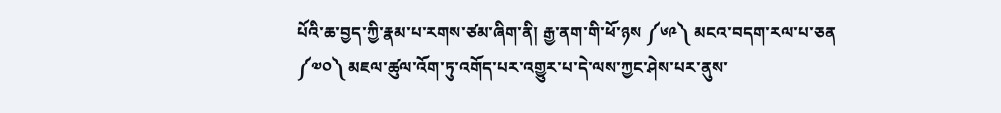པོའི་ཆ་བྱད་ཀྱི་རྣམ་པ་རགས་ཙམ་ཞིག་ནི། རྒྱ་ནག་གི་ཕོ་ཉས ༼༦༩༽ མངའ་བདག་རལ་པ་ཅན ༼༧༠༽ མཇལ་ཚུལ་འོག་ཏུ་འགོད་པར་འགྱུར་པ་དེ་ལས་ཀྱང་ཤེས་པར་ནུས་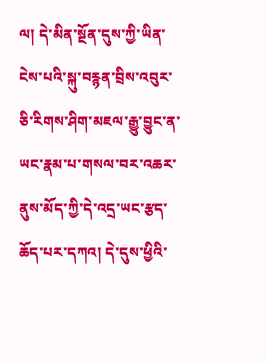ལ། དེ་མིན་སྔོན་དུས་ཀྱི་ཡིན་ངེས་པའི་སྐུ་བརྙན་བྲིས་འབུར་ཅི་རིགས་ཤིག་མཇལ་རྒྱུ་བྱུང་ན་ཡང་རྣམ་པ་གསལ་བར་འཆར་ནུས་མོད་ཀྱི་དེ་འདྲ་ཡང་རྩད་ཆོད་པར་དཀའ། དེ་དུས་ཕྱིའི་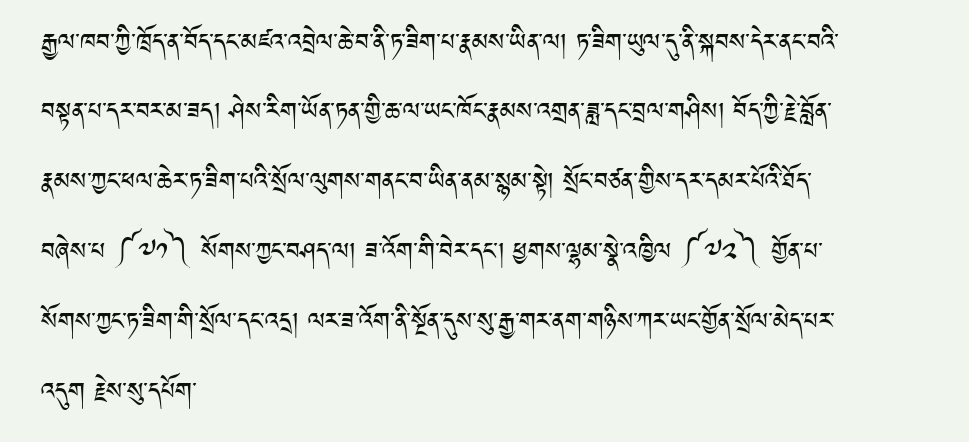རྒྱལ་ཁབ་ཀྱི་ཁྲོད་ན་བོད་དང་མཛའ་འབྲེལ་ཆེ་བ་ནི་ཏ་ཟིག་པ་རྣམས་ཡིན་ལ། ཏ་ཟིག་ཡུལ་དུ་ནི་སྐབས་དེར་ནང་བའི་བསྟན་པ་དར་བར་མ་ཟད། ཤེས་རིག་ཡོན་ཏན་གྱི་ཆ་ལ་ཡང་ཁོང་རྣམས་འགྲན་ཟླ་དང་བྲལ་གཤིས། བོད་ཀྱི་རྗེ་བློན་རྣམས་ཀྱང་ཕལ་ཆེར་ཏ་ཟིག་པའི་སྲོལ་ལུགས་གནང་བ་ཡིན་ནམ་སྙམ་སྟེ། སྲོང་བཙན་གྱིས་དར་དམར་པོའི་ཐོད་བཞེས་པ ༼༧༡༽ སོགས་ཀྱང་བཤད་ལ། ཟ་འོག་གི་བེར་དང་། ཕྱགས་ལྷམ་སྣེ་འཁྱིལ ༼༧༢༽ གྱོན་པ་སོགས་ཀྱང་ཏ་ཟིག་གི་སྲོལ་དང་འདྲ། ལར་ཟ་འོག་ནི་སྔོན་དུས་སུ་རྒྱ་གར་ནག་གཉིས་ཀར་ཡང་གྱོན་སྲོལ་མེད་པར་འདུག རྗེས་སུ་དཔོག་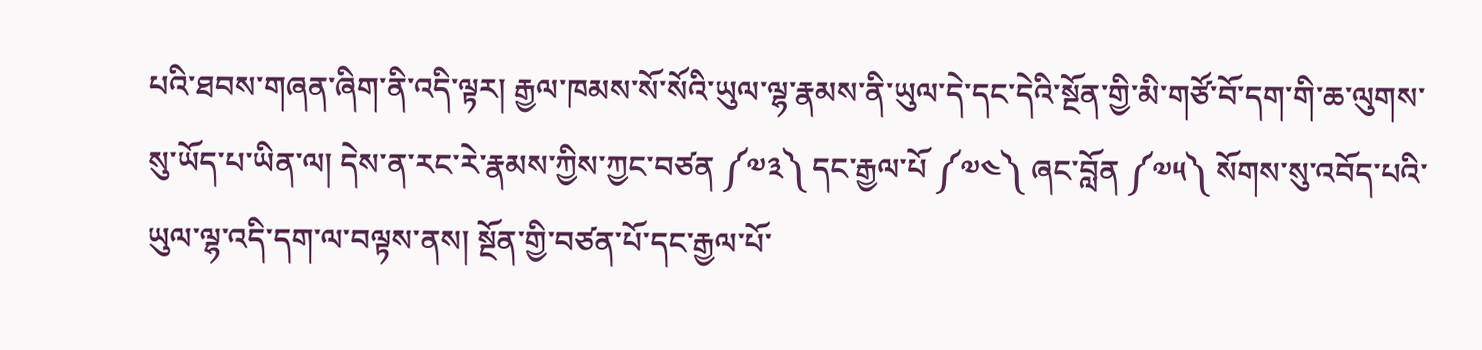པའི་ཐབས་གཞན་ཞིག་ནི་འདི་ལྟར། རྒྱལ་ཁམས་སོ་སོའི་ཡུལ་ལྷ་རྣམས་ནི་ཡུལ་དེ་དང་དེའི་སྔོན་གྱི་མི་གཙོ་བོ་དག་གི་ཆ་ལུགས་སུ་ཡོད་པ་ཡིན་ལ། དེས་ན་རང་རེ་རྣམས་ཀྱིས་ཀྱང་བཙན ༼༧༣༽ དང་རྒྱལ་པོ ༼༧༤༽ ཞང་བློན ༼༧༥༽ སོགས་སུ་འབོད་པའི་ཡུལ་ལྷ་འདི་དག་ལ་བལྟས་ནས། སྔོན་གྱི་བཙན་པོ་དང་རྒྱལ་པོ་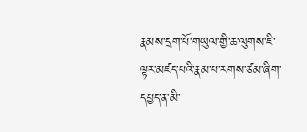རྣམས་དྲག་པོ་གཡུལ་གྱི་ཆ་ལུགས་ཇི་ལྟར་མཛད་པའི་རྣམ་པ་རགས་ཙམ་ཞིག་དཔྱད་ན་མི་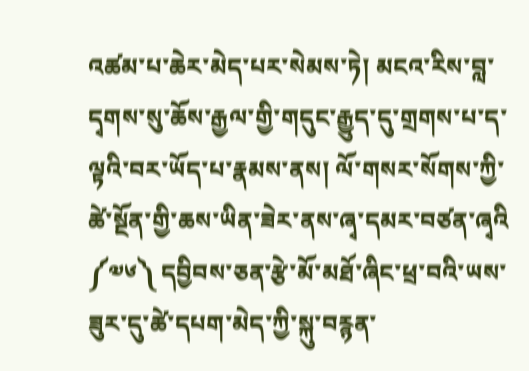འཚམ་པ་ཆེར་མེད་པར་སེམས་ཏེ། མངའ་རིས་བླ་དྭགས་སུ་ཆོས་རྒྱལ་གྱི་གདུང་རྒྱུད་དུ་གྲགས་པ་ད་ལྟའི་བར་ཡོད་པ་རྣམས་ནས། ལོ་གསར་སོགས་ཀྱི་ཚེ་སྔོན་གྱི་ཆས་ཡིན་ཟེར་ནས་ཞྭ་དམར་བཙན་ཞྭའི ༼༧༦༽ དབྱིབས་ཅན་རྩེ་མོ་མཐོ་ཞིང་ཕྲ་བའི་ཡས་ཟུར་དུ་ཚེ་དཔག་མེད་ཀྱི་སྐུ་བརྙན་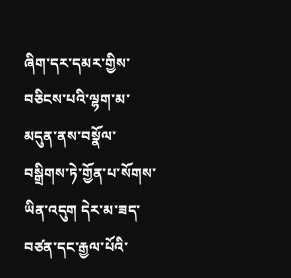ཞིག་དར་དམར་གྱིས་བཅིངས་པའི་ལྷག་མ་མདུན་ནས་བསྣོལ་བསྒྲིགས་ཏེ་གྱོན་པ་སོགས་ཡིན་འདུག དེར་མ་ཟད་བཙན་དང་རྒྱལ་པོའི་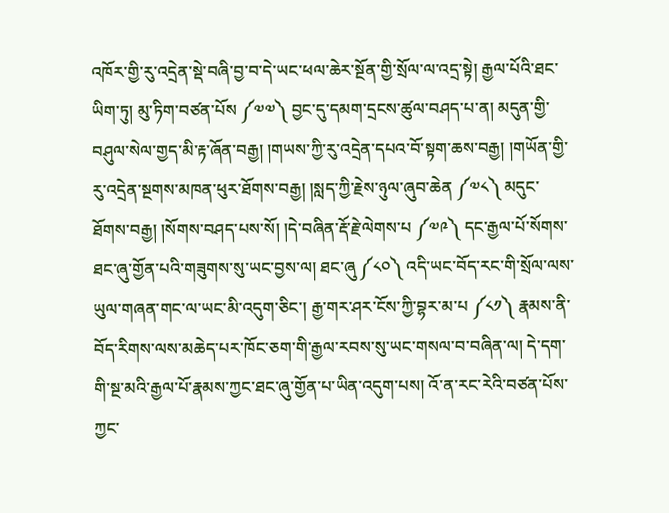འཁོར་གྱི་རུ་འདྲེན་སྡེ་བཞི་བྱ་བ་དེ་ཡང་ཕལ་ཆེར་སྔོན་གྱི་སྲོལ་ལ་འདྲ་སྟེ། རྒྱལ་པོའི་ཐང་ཡིག་ཏུ། མུ་ཏིག་བཙན་པོས ༼༧༧༽ བྱང་དུ་དམག་དྲངས་ཚུལ་བཤད་པ་ན། མདུན་གྱི་བཤུལ་སེལ་གྱད་མི་རྟ་ཞོན་བརྒྱ། །གཡས་ཀྱི་རུ་འདྲེན་དཔའ་བོ་སྟག་ཆས་བརྒྱ། །གཡོན་གྱི་རུ་འདྲེན་སྔགས་མཁན་ཕུར་ཐོགས་བརྒྱ། །སླད་ཀྱི་རྗེས་ཉུལ་ཞུབ་ཆེན ༼༧༨༽ མདུང་ཐོགས་བརྒྱ། །སོགས་བཤད་པས་སོ། །དེ་བཞིན་རྡོ་རྗེ་ལེགས་པ ༼༧༩༽ དང་རྒྱལ་པོ་སོགས་ཐང་ཞུ་གྱོན་པའི་གཟུགས་སུ་ཡང་བྱས་ལ། ཐང་ཞུ ༼༨༠༽ འདི་ཡང་བོད་རང་གི་སྲོལ་ལས་ཡུལ་གཞན་གང་ལ་ཡང་མི་འདུག་ཅིང་། རྒྱ་གར་ཤར་ངོས་ཀྱི་བྷར་མ་པ ༼༨༡༽ རྣམས་ནི་བོད་རིགས་ལས་མཆེད་པར་ཁོང་ཅག་གི་རྒྱལ་རབས་སུ་ཡང་གསལ་བ་བཞིན་ལ། དེ་དག་གི་སྔ་མའི་རྒྱལ་པོ་རྣམས་ཀྱང་ཐང་ཞུ་གྱོན་པ་ཡིན་འདུག་པས། འོ་ན་རང་རེའི་བཙན་པོས་ཀྱང་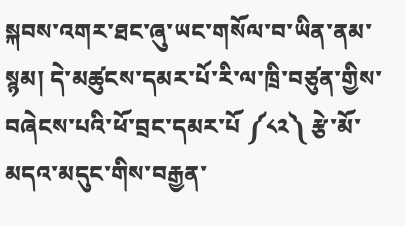སྐབས་འགར་ཐང་ཞུ་ཡང་གསོལ་བ་ཡིན་ནམ་སྙམ། དེ་མཚུངས་དམར་པོ་རི་ལ་ཁྲི་བཙུན་གྱིས་བཞེངས་པའི་ཕོ་བྲང་དམར་པོ ༼༨༢༽ རྩེ་མོ་མདའ་མདུང་གིས་བརྒྱན་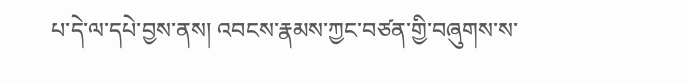པ་དེ་ལ་དཔེ་བྱས་ནས། འབངས་རྣམས་ཀྱང་བཙན་གྱི་བཞུགས་ས་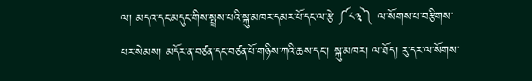ལ། མདའ་དང་མདུང་གིས་སྤྲས་པའི་སྐུ་མཁར་དམར་པོ་དང་ལ་རྩེ ༼༨༣༽ ལ་སོགས་པ་བརྩིགས་པར་སེམས། མདོར་ན་བཙན་དང་བཙན་པོ་གཉིས་ཀའི་ཆས་དང་། སྐུ་མཁར། ལ་ཐོད། རུ་དར་ལ་སོགས་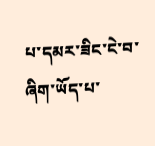པ་དམར་ཟིང་ངེ་བ་ཞིག་ཡོད་པ་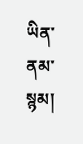ཡིན་ནམ་སྙམ།